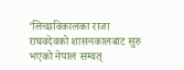‘लिच्छविकालका राजा राघवदेवको शासनकालबाट सुरु भएको नेपाल सम्वत्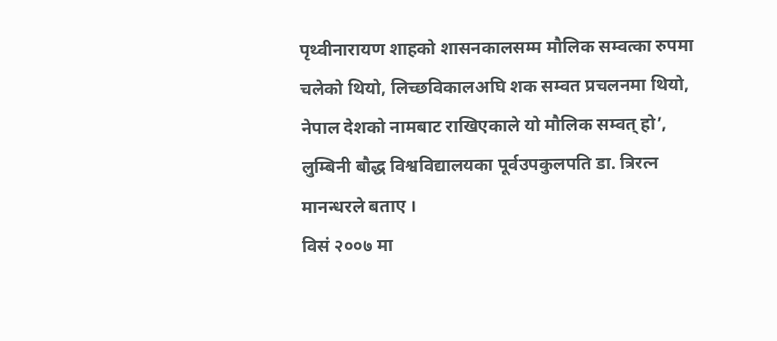पृथ्वीनारायण शाहको शासनकालसम्म मौलिक सम्वत्का रुपमा चलेको थियो, लिच्छविकालअघि शक सम्वत प्रचलनमा थियो, नेपाल देशको नामबाट राखिएकाले यो मौलिक सम्वत् हो’, लुम्बिनी बौद्ध विश्वविद्यालयका पूर्वउपकुलपति डा. त्रिरत्न मानन्धरले बताए ।
विसं २००७ मा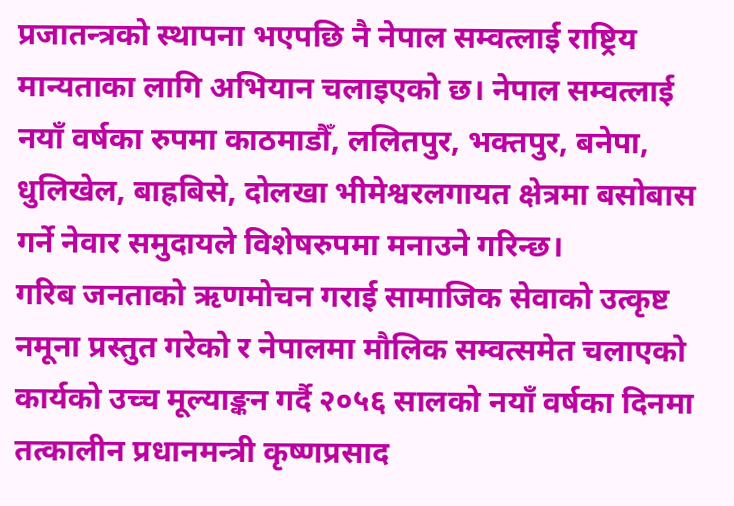प्रजातन्त्रको स्थापना भएपछि नै नेपाल सम्वत्लाई राष्ट्रिय मान्यताका लागि अभियान चलाइएको छ। नेपाल सम्वत्लाई नयाँ वर्षका रुपमा काठमाडौँ, ललितपुर, भक्तपुर, बनेपा, धुलिखेल, बाह्रबिसे, दोलखा भीमेश्वरलगायत क्षेत्रमा बसोबास गर्ने नेवार समुदायले विशेषरुपमा मनाउने गरिन्छ।
गरिब जनताको ऋणमोचन गराई सामाजिक सेवाको उत्कृष्ट नमूना प्रस्तुत गरेको र नेपालमा मौलिक सम्वत्समेत चलाएको कार्यको उच्च मूल्याङ्कन गर्दै २०५६ सालको नयाँ वर्षका दिनमा तत्कालीन प्रधानमन्त्री कृष्णप्रसाद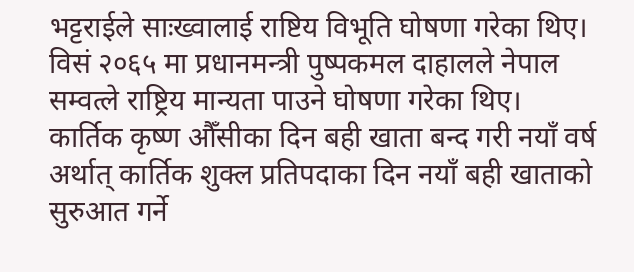भट्टराईले साःख्वालाई राष्टिय विभूति घोषणा गरेका थिए। विसं २०६५ मा प्रधानमन्त्री पुष्पकमल दाहालले नेपाल सम्वत्ले राष्ट्रिय मान्यता पाउने घोषणा गरेका थिए।
कार्तिक कृष्ण औँसीका दिन बही खाता बन्द गरी नयाँ वर्ष अर्थात् कार्तिक शुक्ल प्रतिपदाका दिन नयाँ बही खाताको सुरुआत गर्ने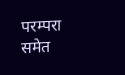परम्परा समेत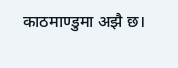काठमाण्डुमा अझै छ।